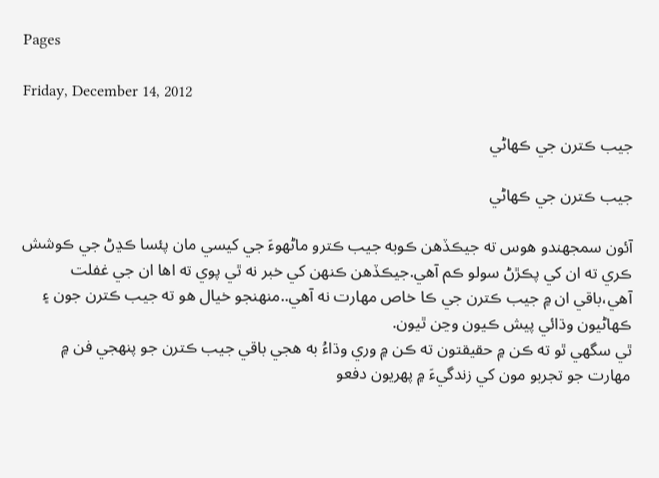Pages

Friday, December 14, 2012

جيب ڪترن جي ڪهاڻي

جيب ڪترن جي ڪهاڻي

آئون سمجھندو هوس ته جيڪڏهن ڪوبه جيب ڪترو ماڻهوءَ جي کيسي مان پئسا ڪڍڻ جي ڪوشش ڪري ته ان کي پڪڙڻ سولو ڪم آهي.جيڪڏهن ڪنهن کي خبر نه ٿي پوي ته اها ان جي غفلت آهي،باقي ان ۾ جيب ڪترن جي ڪا خاص مهارت نه آهي..منهنجو خيال هو ته جيب ڪترن جون ۽ ڪهاڻيون وڌائي پيش ڪيون وڃن ٿيون.
ٿي سگھي ٿو ته ڪن ۾ حقيقتون ته ڪن ۾ وري وڌاءُ به هجي باقي جيب ڪترن جو پنهجي فن ۾ مهارت جو تجربو مون کي زندگيءَ ۾ پهريون دفعو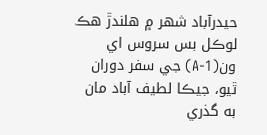حيدرآباد شهر ۾ هلندڙ هڪ لوڪل بس سروس اي ون(A-1) جي سفر دوران ٿيو، جيڪا لطيف آباد مان به گذري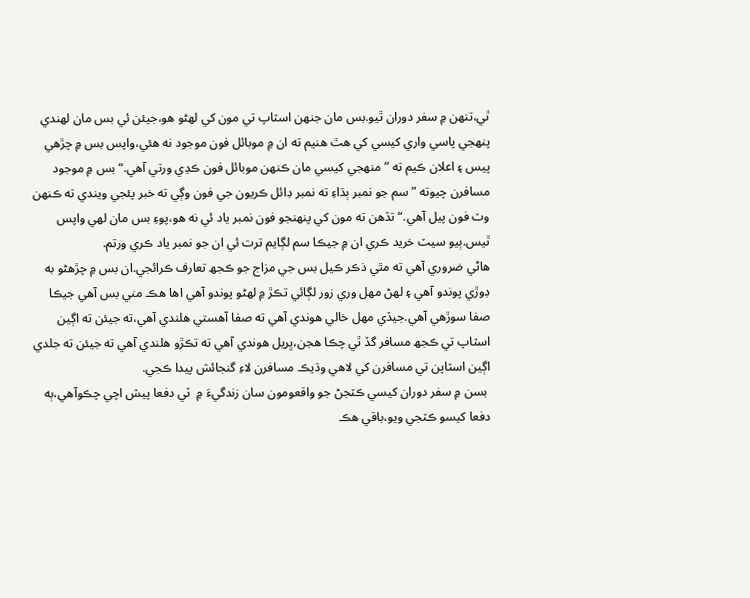ٿي،تنهن ۾ سفر دوران ٿيو.بس مان جنهن اسٽاپ تي مون کي لهڻو هو،جيئن ئي بس مان لهندي پنهجي پاسي واري کيسي کي هٿ هنيم ته ان ۾ موبائل فون موجود نه هئي،واپس بس ۾ چڙهي پيس ۽ اعلان ڪيم ته ”منهجي کيسي مان ڪنهن موبائل فون ڪڍي ورتي آهي.“ بس ۾ موجود مسافرن چيوته ” سم جو نمبر ٻڌاءِ ته نمبر ڊائل ڪريون جي فون وڳي ته خبر پئجي ويندي ته ڪنهن وٽ فون پيل آهي.“ تڏهن ته مون کي پنهنجو فون نمبر ياد ئي نه هو،پوءِ بس مان لهي واپس ٿيس.ٻيو سيٽ خريد ڪري ان ۾ جيڪا سم لڳايم ترت ئي ان جو نمبر ياد ڪري ورتم.
هاڻي ضروري آهي ته مٿي ذڪر ڪيل بس جي مزاج جو ڪجھ تعارف ڪرائجي.ان بس ۾ چڙهڻو به ڊوڙي پوندو آهي ۽ لهڻ مهل وري زور لڳائي تڪڙ ۾ لهڻو پوندو آهي اها هڪ مني بس آهي جيڪا صفا سوڙهي آهي.جيڏي مهل خالي هوندي آهي ته صفا آهستي هلندي آهي،ته جيئن ته اڳين اسٽاپ تي ڪجھ مسافر گڏ ٿي چڪا هجن،ڀريل هوندي آهي ته تڪڙو هلندي آهي ته جيئن ته جلدي اڳين اسٽاپن تي مسافرن کي لاهي وڌيڪ مسافرن لاءِ گنجائش پيدا ڪجي.
 بسن ۾ سفر دوران کيسي ڪٽجڻ جو واقعومون سان زندگيءَ ۾  ٽي دفعا پيش اچي چڪوآهي،ٻه دفعا کيسو ڪٽجي ويو،باقي هڪ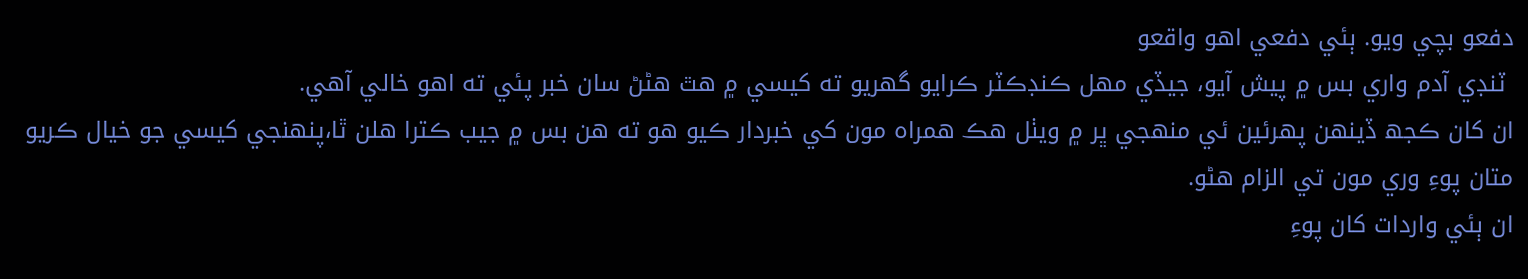دفعو بچي ويو. ٻئي دفعي اهو واقعو
 ٽنڊي آدم واري بس ۾ پيش آيو، جيڏي مهل ڪنڊڪٽر ڪرايو گھريو ته کيسي ۾ هٿ هڻڻ سان خبر پئي ته اهو خالي آهي.
ان کان ڪجھ ڏينهن پهرئين ئي منهجي ڀر ۾ ويٺل هڪ همراه مون کي خبردار ڪيو هو ته هن بس ۾ جيب ڪترا هلن ٿا،پنهنجي کيسي جو خيال ڪريو متان پوءِ وري مون تي الزام هڻو.
ان ٻئي واردات کان پوءِ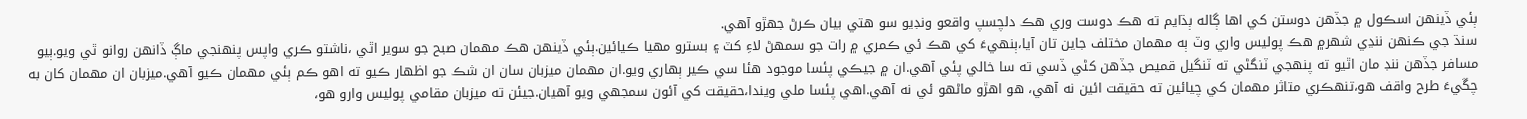ٻئي ڏينهن اسڪول ۾ جڏهن دوستن کي اها ڳاله ٻڌايم ته هڪ دوست وري هڪ دلچسپ واقعو ونڊيو سو هتي بيان ڪرڻ جھڙو آهي.
سنڌ جي ڪنهن ننڍي شهر۾ هڪ پوليس واري وٽ ٻه مهمان مختلف جاين تان آيا،ٻنهيءَ کي هڪ ئي ڪمري ۾ رات جو سمهڻ لاءِ کٽ ۽ بسترو مهيا ڪيائين.ٻئي ڏينهن هڪ مهمان صبح جو سوير اٿي ،ناشتو ڪري واپس پنهنجي ماڳ ڏانهن روانو ٿي ويو.ٻيو مسافر جڏهن ننڊ مان اٿيو ته پنهجي ٽنگڻي ته ٽنگيل قميص جڏهن کڻي ڏسي ته سا خالي پئي آهي.ان ۾ جيڪي پئسا موجود هئا سي ڪير ٻهاري ويو.ان مهمان ميزبان سان ان شڪ جو اظهار ڪيو ته اهو ڪم ٻئي مهمان ڪيو آهي.ميزبان ان مهمان کان به چڱيءَ طرح واقف هو،تنهڪري متاثر مهمان کي چيائين ته حقيقت ائين نه آهي، هو اهڙو ماڻهو ئي نه آهي.اهي پئسا ملي ويندا،حقيقت کي آئون سمجھي ويو آهيان.جيئن ته ميزبان مقامي پوليس وارو هو،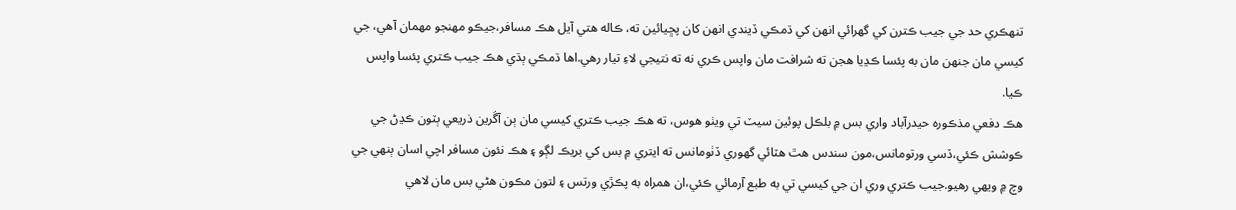تنهڪري حد جي جيب ڪترن کي گھرائي انهن کي ڌمڪي ڏيندي انهن کان پڇيائين ته، ڪاله هتي آيل هڪ مسافر،جيڪو مهنجو مهمان آهي، جي کيسي مان جنهن مان به پئسا ڪڍيا هجن ته شرافت مان واپس ڪري نه ته نتيجي لاءِ تيار رهي.اها ڌمڪي ٻڌي هڪ جيب ڪتري پئسا واپس ڪيا.
هڪ دفعي مذڪوره حيدرآباد واري بس ۾ بلڪل پوئين سيٽ تي ويٺو هوس، ته هڪ جيب ڪتري کيسي مان ٻن آڱرين ذريعي ٻٽون ڪڍڻ جي ڪوشش ڪئي،ڏسي ورتومانس،مون سندس هٿ هٽائي گھوري ڏٺومانس ته ايتري ۾ بس کي بريڪ لڳو ۽ هڪ نئون مسافر اچي اسان ٻنهي جي وچ ۾ ويهي رهيو.جيب ڪتري وري ان جي کيسي تي به طبع آرمائي ڪئي،ان همراه به پڪڙي ورتس ۽ لتون مڪون هڻي بس مان لاهي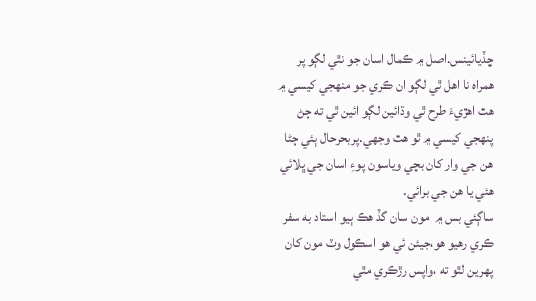ڇڏيائينس.اصل ۾ ڪمال اسان جو نٿي لڳو پر همراه نا اهل ٿي لڳو ان ڪري جو منهجي کيسي ۾ هٿ اهڙيءَ طرح ٿي وڌائين لڳو ائين ٿي ته ڄڻ پنهجي کيسي ۾ ٿو هٿ وجھي.پربحرحال ٻئي ڄڻا هن جي وار کان بچي وياسون پوءِ اسان جي ڀلائي هئي يا هن جي برائي.
ساڳئي بس ۾  مون سان گڏ هڪ ٻيو استاد به سفر ڪري رهيو هو،جيئن ئي هو اسڪول وٽ مون کان پهرين لٿو ته ،واپس رڙڪري مٿي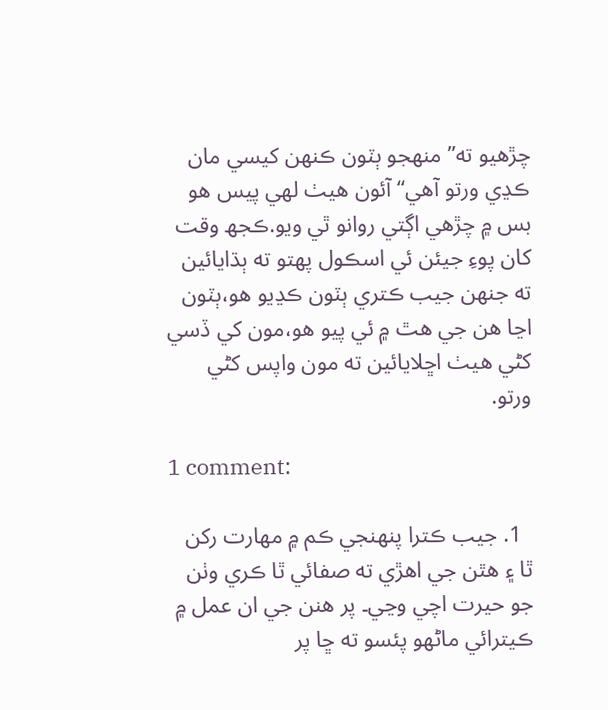چڙهيو ته” منهجو ٻٽون ڪنهن کيسي مان ڪڍي ورتو آهي“آئون هيٺ لهي پيس هو بس ۾ چڙهي اڳتي روانو ٿي ويو.ڪجھ وقت کان پوءِ جيئن ئي اسڪول پهتو ته ٻڌايائين ته جنهن جيب ڪتري ٻٽون ڪڍيو هو،ٻٽون اڃا هن جي هٿ ۾ ئي پيو هو،مون کي ڏسي کڻي هيٺ اڇلايائين ته مون واپس کڻي ورتو.

1 comment:

  1. جيب ڪترا پنهنجي ڪم ۾ مهارت رکن ٿا ۽ هٿن جي اهڙي ته صفائي ٿا ڪري وٺن جو حيرت اچي وڃي۔ پر هنن جي ان عمل ۾ ڪيترائي ماڻهو پئسو ته ڇا پر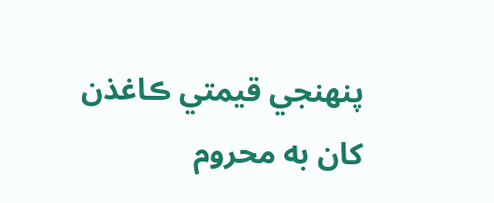پنهنجي قيمتي ڪاغذن کان به محروم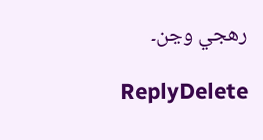رهجي وڃن۔

    ReplyDelete